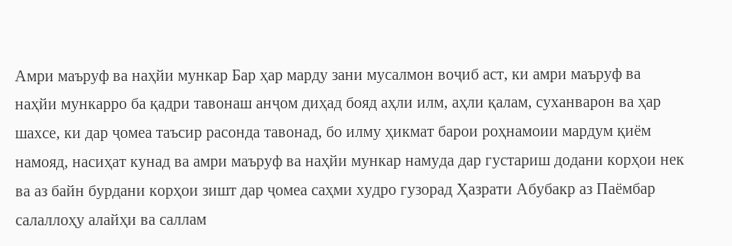Амри маъруф ва наҳйи мункар Бар ҳар марду зани мусалмон воҷиб аст, ки амри маъруф ва наҳйи мункарро ба қадри тавонаш анҷом диҳад бояд аҳли илм, аҳли қалам, суханварон ва ҳар шахсе, ки дар ҷомеа таъсир расонда тавонад, бо илму ҳикмат барои роҳнамоии мардум қиём намояд, насиҳат кунад ва амри маъруф ва наҳйи мункар намуда дар густариш додани корҳои нек ва аз байн бурдани корҳои зишт дар ҷомеа саҳми худро гузорад Ҳазрати Абубакр аз Паёмбар салаллоҳу алайҳи ва саллам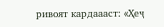ривоят кардаааст: «Ҳеҷ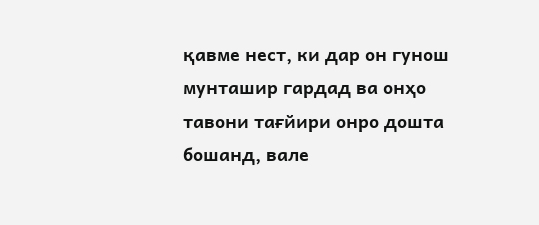қавме нест, ки дар он гунош мунташир гардад ва онҳо тавони тағйири онро дошта бошанд, вале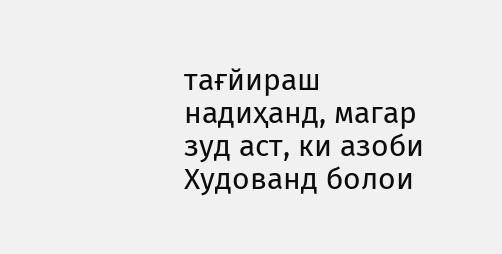тағйираш надиҳанд, магар зуд аст, ки азоби Худованд болои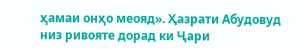ҳамаи онҳо меояд». Ҳазрати Абудовуд низ ривояте дорад ки Ҷари